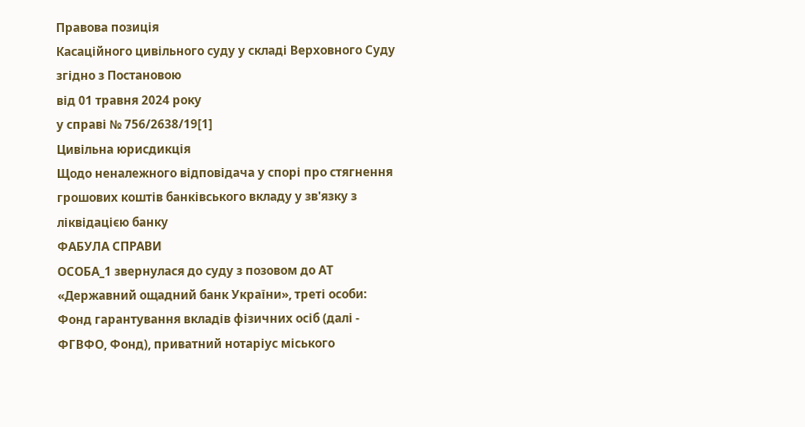Правова позиція
Касаційного цивільного суду у складі Верховного Суду
згідно з Постановою
від 01 травня 2024 року
у справі № 756/2638/19[1]
Цивільна юрисдикція
Щодо неналежного відповідача у спорі про стягнення грошових коштів банківського вкладу у зв'язку з ліквідацією банку
ФАБУЛА СПРАВИ
ОСОБА_1 звернулася до суду з позовом до АТ «Державний ощадний банк України», треті особи: Фонд гарантування вкладів фізичних осіб (далі - ФГВФО, Фонд), приватний нотаріус міського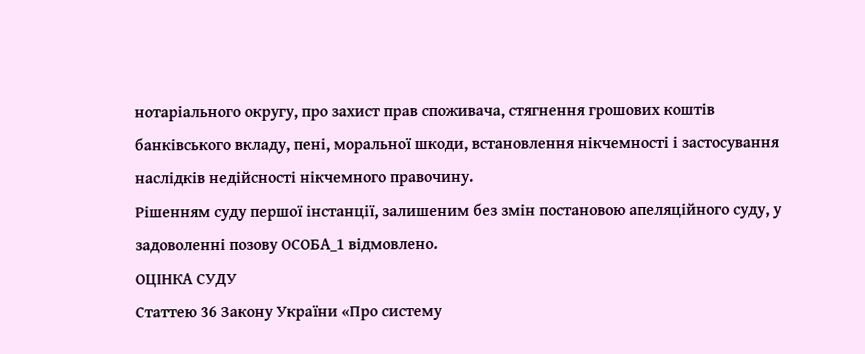нотаріального округу, про захист прав споживача, стягнення грошових коштів банківського вкладу, пені, моральної шкоди, встановлення нікчемності і застосування наслідків недійсності нікчемного правочину.
Рішенням суду першої інстанції, залишеним без змін постановою апеляційного суду, у задоволенні позову ОСОБА_1 відмовлено.
ОЦІНКА СУДУ
Статтею 36 Закону України «Про систему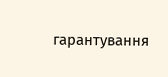гарантування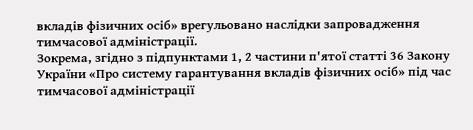вкладів фізичних осіб» врегульовано наслідки запровадження тимчасової адміністрації.
Зокрема, згідно з підпунктами 1, 2 частини п'ятої статті 36 Закону України «Про систему гарантування вкладів фізичних осіб» під час тимчасової адміністрації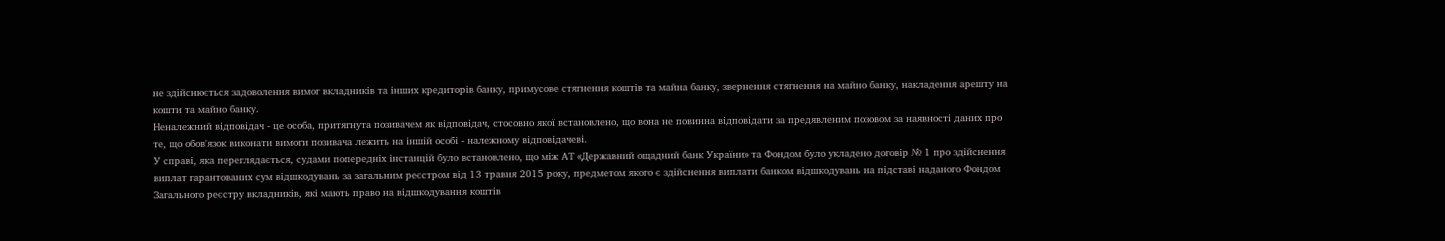не здійснюється задоволення вимог вкладників та інших кредиторів банку, примусове стягнення коштів та майна банку, звернення стягнення на майно банку, накладення арешту на кошти та майно банку.
Неналежний відповідач - це особа, притягнута позивачем як відповідач, стосовно якої встановлено, що вона не повинна відповідати за предявленим позовом за наявності даних про те, що обов'язок виконати вимоги позивача лежить на іншій особі - належному відповідачеві.
У справі, яка переглядається, судами попередніх інстанцій було встановлено, що між АТ «Державний ощадний банк України» та Фондом було укладено договір № 1 про здійснення виплат гарантованих сум відшкодувань за загальним реєстром від 13 травня 2015 року, предметом якого є здійснення виплати банком відшкодувань на підставі наданого Фондом Загального реєстру вкладників, які мають право на відшкодування коштів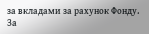за вкладами за рахунок Фонду. За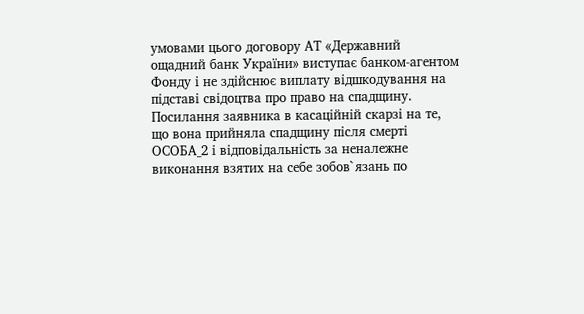умовами цього договору АТ «Державний ощадний банк України» виступає банком-агентом Фонду і не здійснює виплату відшкодування на підставі свідоцтва про право на спадщину.
Посилання заявника в касаційній скарзі на те, що вона прийняла спадщину після смерті ОСОБА_2 і відповідальність за неналежне виконання взятих на себе зобов`язань по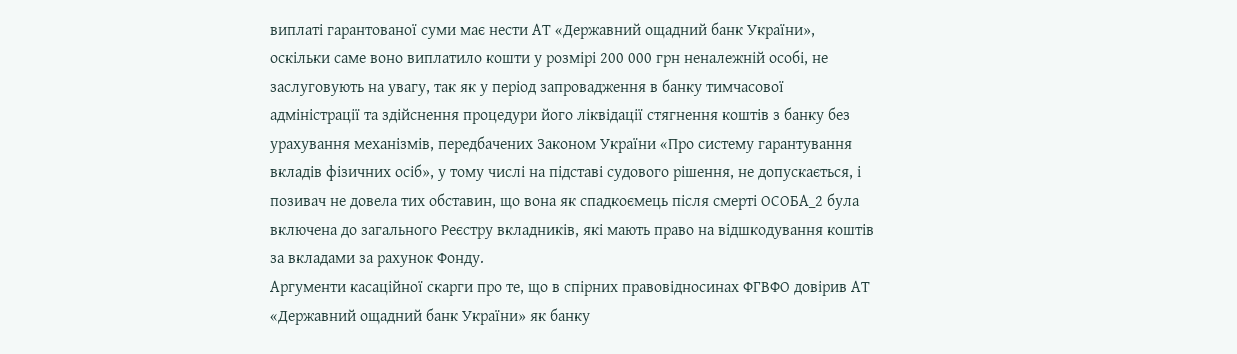виплаті гарантованої суми має нести АТ «Державний ощадний банк України», оскільки саме воно виплатило кошти у розмірі 200 000 грн неналежній особі, не заслуговують на увагу, так як у період запровадження в банку тимчасової адміністрації та здійснення процедури його ліквідації стягнення коштів з банку без урахування механізмів, передбачених Законом України «Про систему гарантування вкладів фізичних осіб», у тому числі на підставі судового рішення, не допускається, і позивач не довела тих обставин, що вона як спадкоємець після смерті ОСОБА_2 була включена до загального Реєстру вкладників, які мають право на відшкодування коштів за вкладами за рахунок Фонду.
Аргументи касаційної скарги про те, що в спірних правовідносинах ФГВФО довірив АТ «Державний ощадний банк України» як банку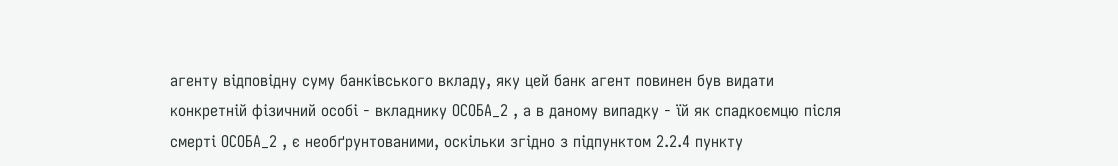агенту відповідну суму банківського вкладу, яку цей банк агент повинен був видати конкретній фізичний особі - вкладнику ОСОБА_2 , а в даному випадку - їй як спадкоємцю після смерті ОСОБА_2 , є необґрунтованими, оскільки згідно з підпунктом 2.2.4 пункту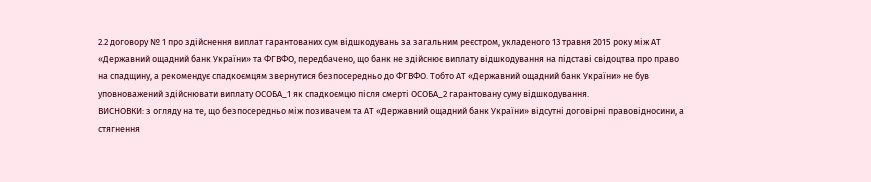2.2 договору № 1 про здійснення виплат гарантованих сум відшкодувань за загальним реєстром, укладеного 13 травня 2015 року між АТ «Державний ощадний банк України» та ФГВФО, передбачено, що банк не здійснює виплату відшкодування на підставі свідоцтва про право на спадщину, а рекомендує спадкоємцям звернутися безпосередньо до ФГВФО. Тобто АТ «Державний ощадний банк України» не був уповноважений здійснювати виплату ОСОБА_1 як спадкоємцю після смерті ОСОБА_2 гарантовану суму відшкодування.
ВИСНОВКИ: з огляду на те, що безпосередньо між позивачем та АТ «Державний ощадний банк України» відсутні договірні правовідносини, а стягнення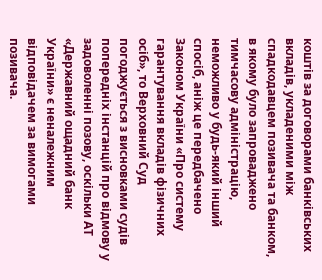коштів за договорами банківських вкладів, укладеними між спадкодавцем позивача та банком, в якому було запроваджено тимчасову адміністрацію, неможливо у будь-який інший спосіб, аніж це передбачено Законом України «Про систему гарантування вкладів фізичних осіб», то Верховний Суд погоджується з висновками судів попередніх інстанцій про відмову у задоволенні позову, оскільки АТ «Державний ощадний банк України» є неналежним відповідачем за вимогами позивача.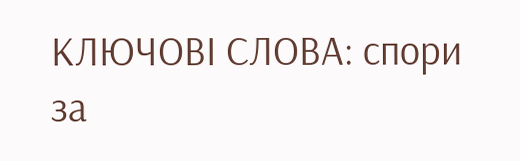КЛЮЧОВІ СЛОВА: спори за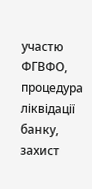участю ФГВФО, процедура ліквідації банку, захист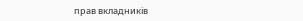прав вкладників